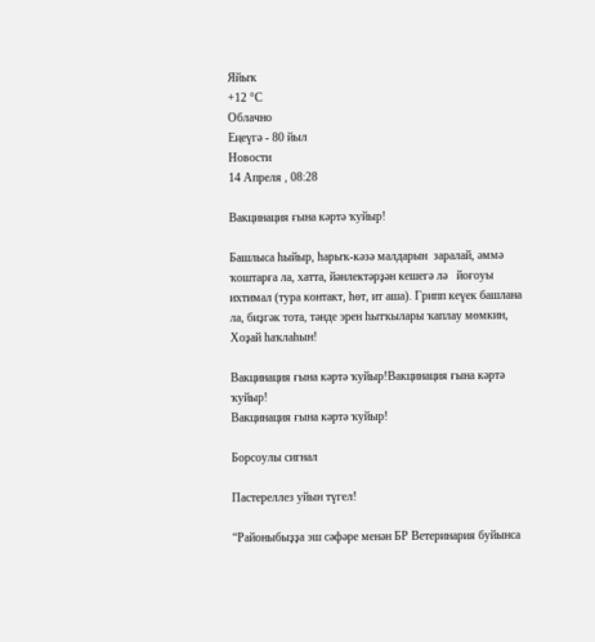Яйыҡ
+12 °С
Облачно
Еңеүгә - 80 йыл
Новости
14 Апреля , 08:28

Вакцинация ғына кәртә ҡуйыр!

Башлыса һыйыр, һарыҡ-кәзә малдарын  заралай, әммә  ҡоштарға ла, хатта, йәнлектәрҙән кешегә лә   йоғоуы ихтимал (тура контакт, һөт, ит аша). Грипп кеүек башлана ла, биҙгәк тота, тәнде эрен һытҡылары ҡаплау мөмкин, Хоҙай һаҡлаһын!

Вакцинация ғына кәртә ҡуйыр!Вакцинация ғына кәртә ҡуйыр!
Вакцинация ғына кәртә ҡуйыр!

Борсоулы сигнал

Пастереллез уйын түгел!

“Районыбыҙҙа эш сәфәре менән БР Ветеринария буйынса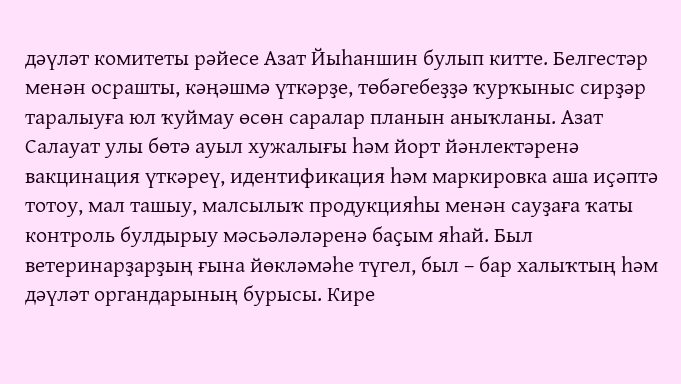дәүләт комитеты рәйесе Азат Йыһаншин булып китте. Белгестәр менән осрашты, кәңәшмә үткәрҙе, төбәгебеҙҙә ҡурҡыныс сирҙәр таралыуға юл ҡуймау өсөн саралар планын аныҡланы. Азат Салауат улы бөтә ауыл хужалығы һәм йорт йәнлектәренә вакцинация үткәреү, идентификация һәм маркировка аша иҫәптә тотоу, мал ташыу, малсылыҡ продукцияһы менән сауҙаға ҡаты контроль булдырыу мәсьәләләренә баҫым яһай. Был ветеринарҙарҙың ғына йөкләмәһе түгел, был – бар халыҡтың һәм дәүләт органдарының бурысы. Кире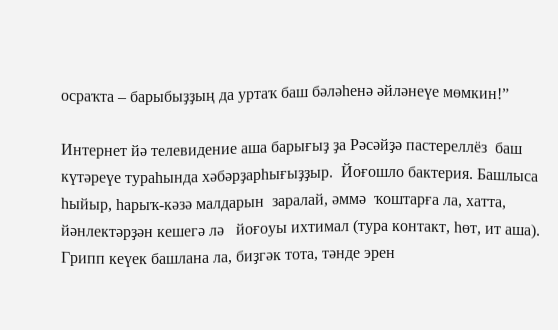осраҡта – барыбыҙҙың да уртаҡ баш бәләһенә әйләнеүе мөмкин!”

Интернет йә телевидение аша барығыҙ ҙа Рәсәйҙә пастереллёз  баш күтәреүе тураһында хәбәрҙарһығыҙҙыр.  Йоғошло бактерия. Башлыса һыйыр, һарыҡ-кәзә малдарын  заралай, әммә  ҡоштарға ла, хатта, йәнлектәрҙән кешегә лә   йоғоуы ихтимал (тура контакт, һөт, ит аша). Грипп кеүек башлана ла, биҙгәк тота, тәнде эрен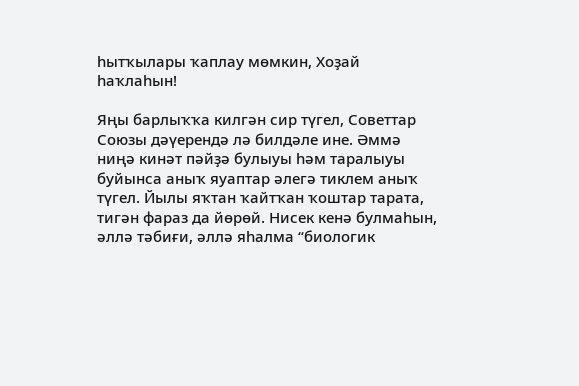һытҡылары ҡаплау мөмкин, Хоҙай һаҡлаһын!

Яңы барлыҡҡа килгән сир түгел, Советтар Союзы дәүерендә лә билдәле ине. Әммә ниңә кинәт пәйҙә булыуы һәм таралыуы буйынса аныҡ яуаптар әлегә тиклем аныҡ түгел. Йылы яҡтан ҡайтҡан ҡоштар тарата, тигән фараз да йөрөй. Нисек кенә булмаһын, әллә тәбиғи, әллә яһалма “биологик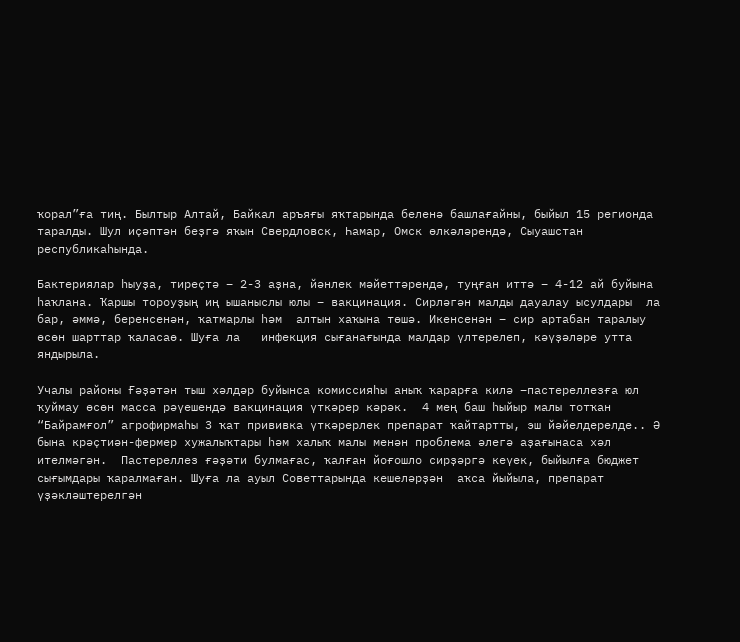ҡорал”ға тиң. Былтыр Алтай, Байкал аръяғы яҡтарында беленә башлағайны, быйыл 15 регионда таралды. Шул иҫәптән беҙгә яҡын Свердловск, Һамар, Омск өлкәләрендә, Сыуашстан республикаһында.

Бактериялар һыуҙа, тиреҫтә – 2-3 аҙна, йәнлек мәйеттәрендә, туңған иттә – 4-12 ай буйына һаҡлана. Ҡаршы тороуҙың иң ышаныслы юлы – вакцинация. Сирләгән малды дауалау ысулдары  ла бар, әммә, беренсенән, ҡатмарлы һәм  алтын хаҡына төшә. Икенсенән – сир артабан таралыу өсөн шарттар ҡаласаө. Шуға ла   инфекция сығанағында малдар үлтерелеп, кәүҙәләре утта яндырыла.

Учалы районы Ғәҙәтән тыш хәлдәр буйынса комиссияһы аныҡ ҡарарға килә –пастереллезға юл ҡуймау өсөн масса рәүешендә вакцинация үткәрер кәрәк.  4 мең баш һыйыр малы тотҡан “Байрамғол” агрофирмаһы 3 ҡат прививка үткәрерлек препарат ҡайтартты, эш йәйелдерелде.. Ә бына крәҫтиән-фермер хужалыҡтары һәм халыҡ малы менән проблема әлегә аҙағынаса хәл ителмәгән.  Пастереллез ғәҙәти булмағас, ҡалған йоғошло сирҙәргә кеүек, быйылға бюджет сығымдары ҡаралмаған. Шуға ла ауыл Советтарында кешеләрҙән  аҡса йыйыла, препарат үҙәкләштерелгән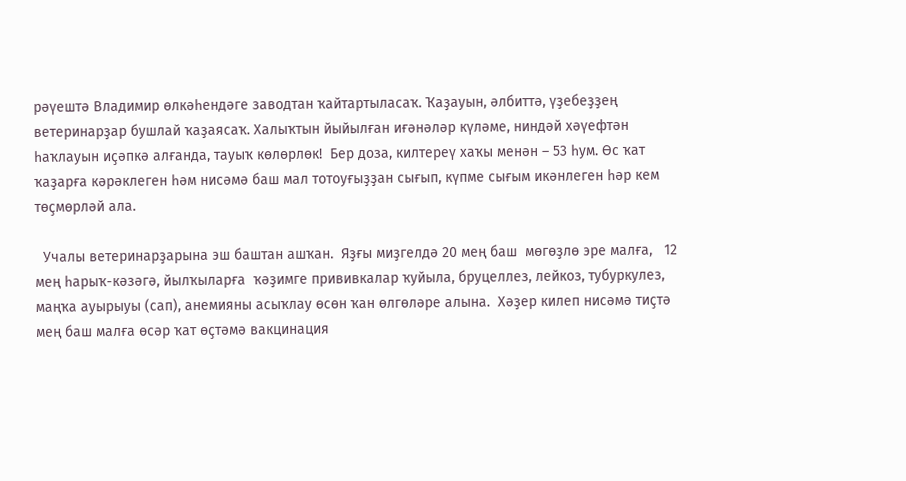рәүештә Владимир өлкәһендәге заводтан ҡайтартыласаҡ. Ҡаҙауын, әлбиттә, үҙебеҙҙең ветеринарҙар бушлай ҡаҙаясаҡ. Халыҡтын йыйылған иғәнәләр күләме, ниндәй хәүефтән  һаҡлауын иҫәпкә алғанда, тауыҡ көлөрлөк!  Бер доза, килтереү хаҡы менән – 53 һум. Өс ҡат ҡаҙарға кәрәклеген һәм нисәмә баш мал тотоуғыҙҙан сығып, күпме сығым икәнлеген һәр кем төҫмөрләй ала.

  Учалы ветеринарҙарына эш баштан ашҡан.  Яҙғы миҙгелдә 20 мең баш  мөгөҙлө эре малға,   12 мең һарыҡ-кәзәгә, йылҡыларға  ҡәҙимге прививкалар ҡуйыла, бруцеллез, лейкоз, тубуркулез, маңҡа ауырыуы (сап), анемияны асыҡлау өсөн ҡан өлгөләре алына.  Хәҙер килеп нисәмә тиҫтә мең баш малға өсәр ҡат өҫтәмә вакцинация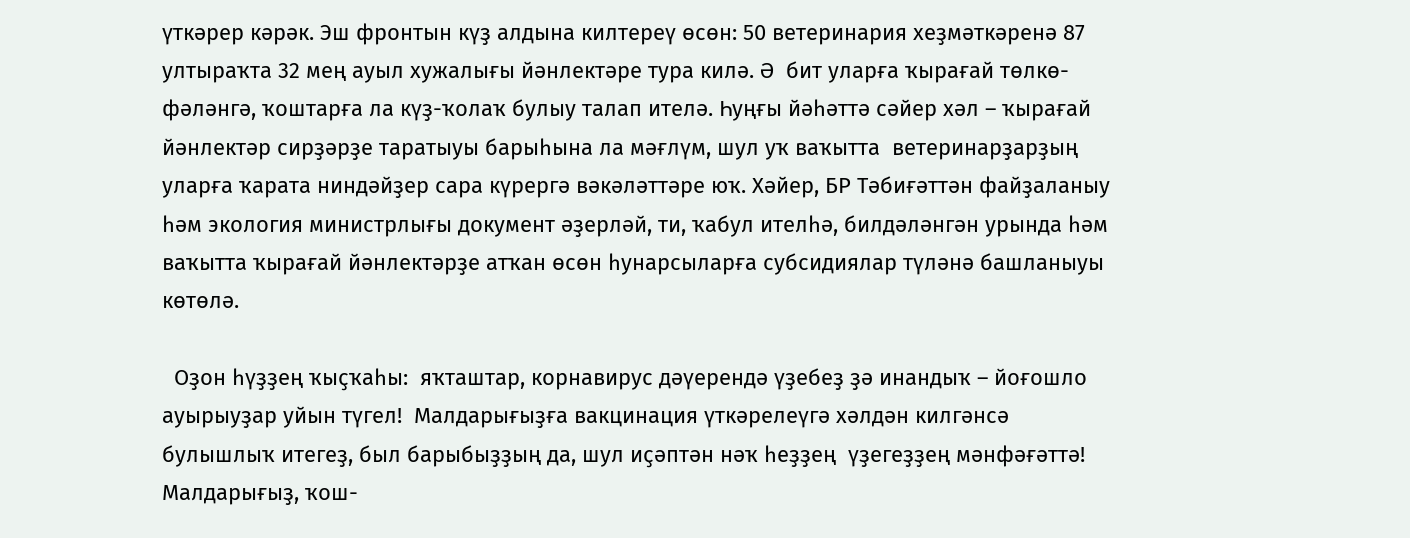үткәрер кәрәк. Эш фронтын күҙ алдына килтереү өсөн: 50 ветеринария хеҙмәткәренә 87 ултыраҡта 32 мең ауыл хужалығы йәнлектәре тура килә. Ә  бит уларға ҡырағай төлкө-фәләнгә, ҡоштарға ла күҙ-ҡолаҡ булыу талап ителә. Һуңғы йәһәттә сәйер хәл – ҡырағай йәнлектәр сирҙәрҙе таратыуы барыһына ла мәғлүм, шул уҡ ваҡытта  ветеринарҙарҙың уларға ҡарата ниндәйҙер сара күрергә вәкәләттәре юҡ. Хәйер, БР Тәбиғәттән файҙаланыу һәм экология министрлығы документ әҙерләй, ти, ҡабул ителһә, билдәләнгән урында һәм ваҡытта ҡырағай йәнлектәрҙе атҡан өсөн һунарсыларға субсидиялар түләнә башланыуы көтөлә.

  Оҙон һүҙҙең ҡыҫҡаһы:  яҡташтар, корнавирус дәүерендә үҙебеҙ ҙә инандыҡ – йоғошло ауырыуҙар уйын түгел!  Малдарығыҙға вакцинация үткәрелеүгә хәлдән килгәнсә булышлыҡ итегеҙ, был барыбыҙҙың да, шул иҫәптән нәҡ һеҙҙең  үҙегеҙҙең мәнфәғәттә!  Малдарығыҙ, ҡош-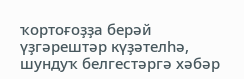ҡортоғоҙҙа берәй үҙгәрештәр күҙәтелһә, шундуҡ белгестәргә хәбәр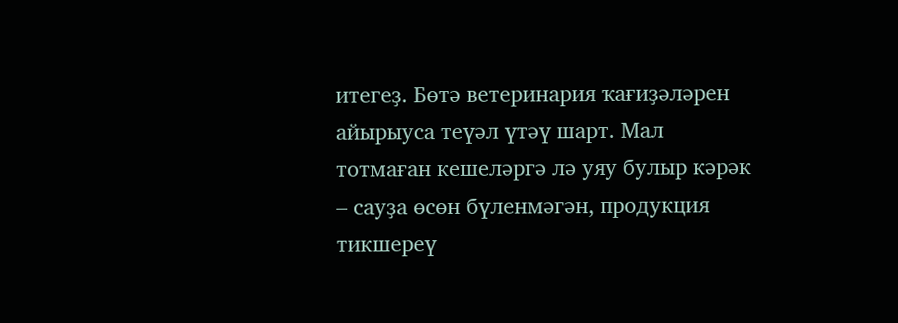итегеҙ. Бөтә ветеринария ҡағиҙәләрен айырыуса теүәл үтәү шарт. Мал тотмаған кешеләргә лә уяу булыр кәрәк – сауҙа өсөн бүленмәгән, продукция тикшереү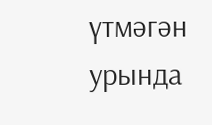үтмәгән урында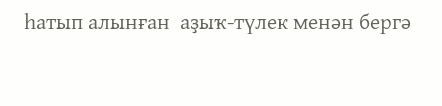һатып алынған  аҙыҡ-түлек менән бергә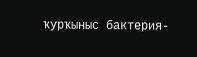ҡурҡыныс бактерия-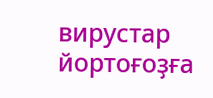вирустар  йортоғоҙға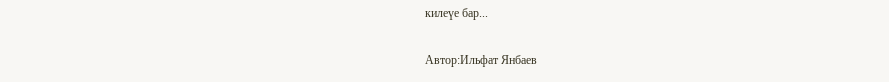килеүе бар...

Автор:Ильфат Янбаев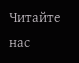Читайте нас